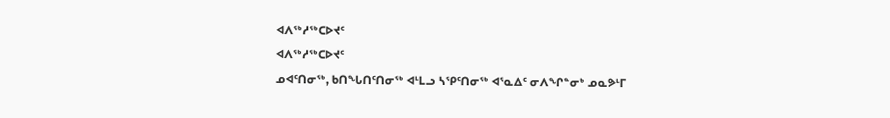ᐊᐱᖅᓱᖅᑕᐅᔪᑦ
ᐊᐱᖅᓱᖅᑕᐅᔪᑦ
ᓄᐊᑦᑎᓂᖅ, ᑲᑎᖓᑎᑦᑎᓂᖅ ᐊᒻᒪᓗ ᓴᕿᑦᑎᓂᖅ ᐊᕐᓇᐃᑦ ᓂᐱᖏᓐᓂᒃ ᓄᓇᕗᒻᒥ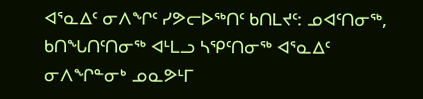ᐊᕐᓇᐃᑦ ᓂᐱᖏᑦ ᓯᕗᓕᐅᖅᑎᑦ ᑲᑎᒪᔪᑦ: ᓄᐊᑦᑎᓂᖅ, ᑲᑎᖓᑎᑦᑎᓂᖅ ᐊᒻᒪᓗ ᓴᕿᑦᑎᓂᖅ ᐊᕐᓇᐃᑦ ᓂᐱᖏᓐᓂᒃ ᓄᓇᕗᒻᒥ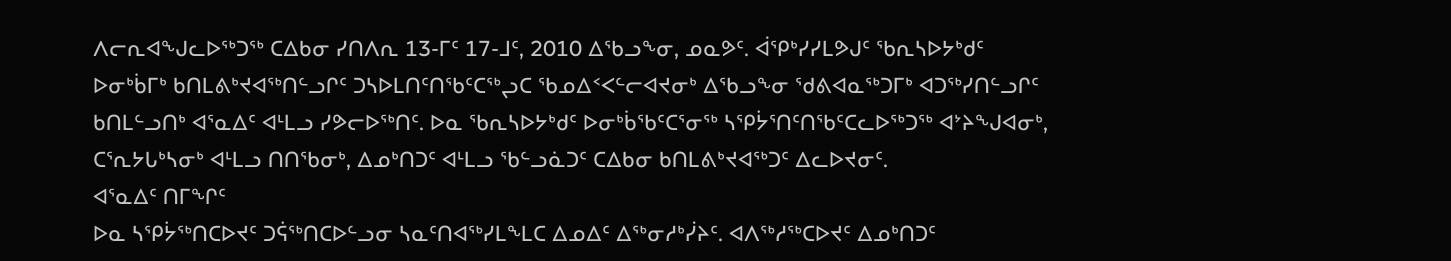ᐱᓕᕆᐊᖑᓚᐅᖅᑐᖅ ᑕᐃᑲᓂ ᓯᑎᐱᕆ 13-ᒥᑦ 17-ᒧᑦ, 2010 ᐃᖃᓗᖕᓂ, ᓄᓇᕗᑦ. ᐋᕿᒃᓯᓯᒪᕗᒍᑦ ᖃᕆᓴᐅᔭᒃᑯᑦ ᐅᓂᒃᑳᒥᒃ ᑲᑎᒪᕕᒃᔪᐊᖅᑎᓪᓗᒋᑦ ᑐᓴᐅᒪᑎᑦᑎᖃᑦᑕᖅᖢᑕ ᖃᓄᐃᑉᐸᓪᓕᐊᔪᓂᒃ ᐃᖃᓗᖕᓂ ᖁᕕᐊᓇᖅᑐᒥᒃ ᐊᑐᖅᓯᑎᓪᓗᒋᑦ ᑲᑎᒪᓪᓗᑎᒃ ᐊᕐᓇᐃᑦ ᐊᒻᒪᓗ ᓯᕗᓕᐅᖅᑎᑦ. ᐅᓇ ᖃᕆᓴᐅᔭᒃᑯᑦ ᐅᓂᒃᑳᖃᑦᑕᕐᓂᖅ ᓴᕿᔮᕐᑎᑦᑎᖃᑦᑕᓚᐅᖅᑐᖅ ᐊᔾᔨᖑᐊᓂᒃ, ᑕᕐᕆᔭᒐᒃᓴᓂᒃ ᐊᒻᒪᓗ ᑎᑎᖃᓂᒃ, ᐃᓄᒃᑎᑐᑦ ᐊᒻᒪᓗ ᖃᓪᓗᓈᑐᑦ ᑕᐃᑲᓂ ᑲᑎᒪᕕᒃᔪᐊᖅᑐᑦ ᐃᓚᐅᔪᓂᑦ.
ᐊᕐᓇᐃᑦ ᑎᒥᖏᑦ
ᐅᓇ ᓴᕿᔮᖅᑎᑕᐅᔪᑦ ᑐᕌᖅᑎᑕᐅᓪᓗᓂ ᓴᓇᑦᑎᐊᖅᓯᒪᖕᒪᑕ ᐃᓄᐃᑦ ᐃᖅᓂᓱᒃᓰᔨᑦ. ᐊᐱᖅᓱᖅᑕᐅᔪᑦ ᐃᓄᒃᑎᑐᑦ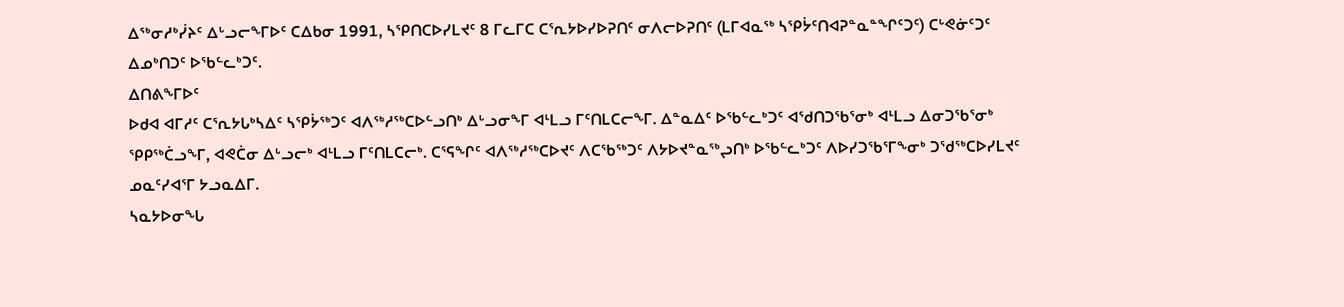ᐃᖅᓂᓱᒃᓰᔨᑦ ᐃᒡᓗᓕᖕᒥᐅᑦ ᑕᐃᑲᓂ 1991, ᓴᕿᑎᑕᐅᓯᒪᔪᑦ 8 ᒥᓚᒥᑕ ᑕᕐᕆᔭᐅᓯᐅᕈᑎᑦ ᓂᐱᓕᐅᕈᑎᑦ (ᒪᒥᐊᓇᖅ ᓴᕿᔮᑦᑎᐊᕈᓐᓇᓐᖏᑦᑐᑦ) ᑕᒡᕙᓃᑦᑐᑦ ᐃᓄᒃᑎᑐᑦ ᐅᖃᓪᓚᒃᑐᑦ.
ᐃᑎᕕᖕᒥᐅᑦ
ᐅᑯᐊ ᐊᒥᓱᑦ ᑕᕐᕆᔭᒐᒃᓴᐃᑦ ᓴᕿᔮᖅᑐᑦ ᐊᐱᖅᓱᖅᑕᐅᓪᓗᑎᒃ ᐃᒡᓗᓂᖕᒥ ᐊᒻᒪᓗ ᒥᑦᑎᒪᑕᓕᖕᒥ. ᐃᓐᓇᐃᑦ ᐅᖃᓪᓚᒃᑐᑦ ᐊᖁᑎᑐᖃᕐᓂᒃ ᐊᒻᒪᓗ ᐃᓂᑐᖃᕐᓂᒃ ᕿᑭᖅᑖᓗᖕᒥ, ᐊᕙᑖᓂ ᐃᒡᓗᓕᒃ ᐊᒻᒪᓗ ᒥᑦᑎᒪᑕᓕᒃ. ᑕᕐᕋᖏᑦ ᐊᐱᖅᓱᖅᑕᐅᔪᑦ ᐱᑕᖃᖅᑐᑦ ᐱᔭᐅᔪᓐᓇᖅᖢᑎᒃ ᐅᖃᓪᓚᒃᑐᑦ ᐱᐅᓯᑐᖃᕐᒥᖕᓂᒃ ᑐᖁᖅᑕᐅᓯᒪᔪᑦ ᓄᓇᑦᓯᐊᕐᒥ ᔭᓗᓇᐃᒥ.
ᓴᓇᔭᐅᓂᖓ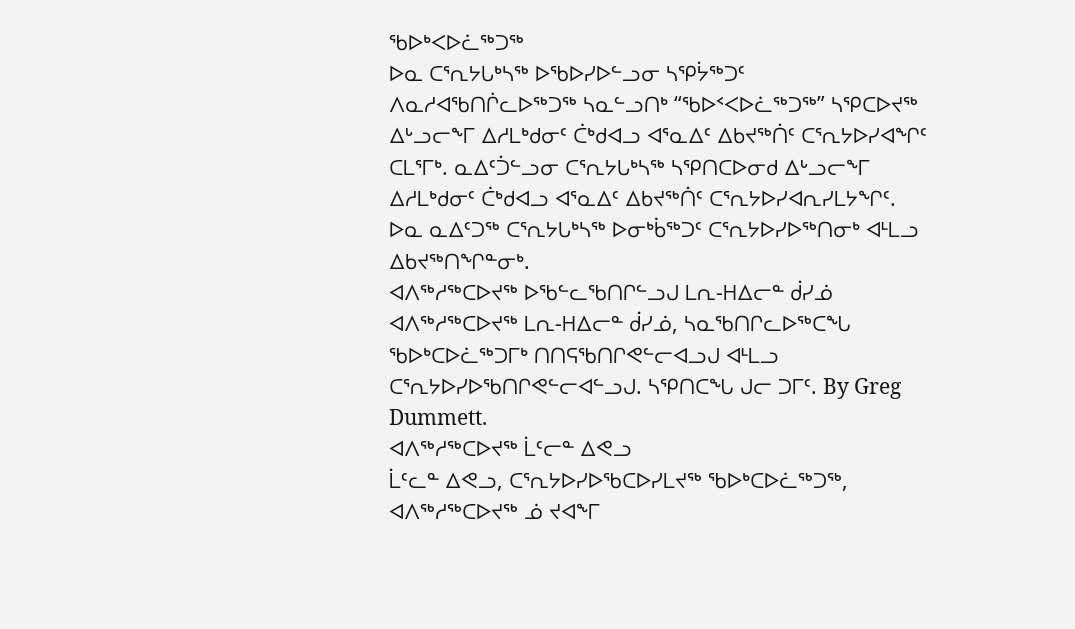ᖃᐅᒃᐸᐅᓛᖅᑐᖅ
ᐅᓇ ᑕᕐᕆᔭᒐᒃᓴᖅ ᐅᖃᐅᓯᐅᓪᓗᓂ ᓴᕿᔮᖅᑐᑦ ᐱᓇᓱᐊᖃᑎᒌᓚᐅᖅᑐᖅ ᓴᓇᓪᓗᑎᒃ “ᖃᐅᑉᐸᐅᓛᖅᑐᖅ” ᓴᕿᑕᐅᔪᖅ ᐃᒡᓗᓕᖕᒥ ᐃᓱᒪᒃᑯᓂᑦ ᑖᒃᑯᐊᓗ ᐊᕐᓇᐃᑦ ᐃᑲᔪᖅᑏᑦ ᑕᕐᕆᔭᐅᓯᐊᖏᑦ ᑕᒪᕐᒥᒃ. ᓇᐃᑦᑑᓪᓗᓂ ᑕᕐᕆᔭᒐᒃᓴᖅ ᓴᕿᑎᑕᐅᓂᑯ ᐃᒡᓗᓕᖕᒥ ᐃᓱᒪᒃᑯᓂᑦ ᑖᒃᑯᐊᓗ ᐊᕐᓇᐃᑦ ᐃᑲᔪᖅᑏᑦ ᑕᕐᕆᔭᐅᓯᐊᕆᓯᒪᔭᖏᑦ. ᐅᓇ ᓇᐃᑦᑐᖅ ᑕᕐᕆᔭᒐᒃᓴᖅ ᐅᓂᒃᑳᖅᑐᑦ ᑕᕐᕆᔭᐅᓯᐅᖅᑎᓂᒃ ᐊᒻᒪᓗ ᐃᑲᔪᖅᑎᖏᓐᓂᒃ.
ᐊᐱᖅᓱᖅᑕᐅᔪᖅ ᐅᖃᓪᓚᖃᑎᒋᓪᓗᒍ ᒪᕆ-ᕼᐃᓕᓐ ᑰᓯᓅ
ᐊᐱᖅᓱᖅᑕᐅᔪᖅ ᒪᕆ-ᕼᐃᓕᓐ ᑰᓯᓅ, ᓴᓇᖃᑎᒋᓚᐅᖅᑕᖓ ᖃᐅᒃᑕᐅᓛᖅᑐᒥᒃ ᑎᑎᕋᖃᑎᒋᕙᓪᓕᐊᓗᒍ ᐊᒻᒪᓗ ᑕᕐᕆᔭᐅᓯᐅᖃᑎᒋᕙᓪᓕᐊᓪᓗᒍ. ᓴᕿᑎᑕᖓ ᒍᓕ ᑐᒥᑦ. By Greg Dummett.
ᐊᐱᖅᓱᖅᑕᐅᔪᖅ ᒫᑦᓕᓐ ᐃᕙᓗ
ᒫᑦᓚᓐ ᐃᕙᓗ, ᑕᕐᕆᔭᐅᓯᐅᖃᑕᐅᓯᒪᔪᖅ ᖃᐅᒃᑕᐅᓛᖅᑐᖅ, ᐊᐱᖅᓱᖅᑕᐅᔪᖅ ᓅ ᔪᐊᖕᒥ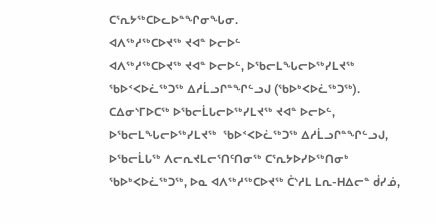ᑕᕐᕆᔭᖅᑕᐅᓚᐅᓐᖏᓂᖓᓂ.
ᐊᐱᖅᓱᖅᑕᐅᔪᖅ ᔪᐊᓐ ᐅᓕᐅᓪ
ᐊᐱᖅᓱᖅᑕᐅᔪᖅ ᔪᐊᓐ ᐅᓕᐅᓪ, ᐅᖃᓕᒪᖓᓕᐅᖅᓯᒪᔪᖅ  ᖃᐅᑉᐸᐅᓛᖅᑐᖅ ᐃᓱᒫᓗᒋᓐᖏᓪᓗᒍ (ᖃᐅᒃᐸᐅᓛᖅᑐᖅ). ᑕᐃᓂᔅᒥᐅᑕᖅ ᐅᖃᓕᒫᒐᓕᐅᖅᓯᒪᔪᖅ ᔪᐊᓐ ᐅᓕᐅᓪ, ᐅᖃᓕᒪᖓᓕᐅᖅᓯᒪᔪᖅ  ᖃᐅᑉᐸᐅᓛᖅᑐᖅ ᐃᓱᒫᓗᒋᓐᖏᓪᓗᒍ, ᐅᖃᓕᒫᒐᖅ ᐱᓕᕆᔪᒪᓕᕐᑎᑦᑎᓂᖅ ᑕᕐᕆᔭᐅᓯᐅᖅᑎᓂᒃ ᖃᐅᒃᐸᐅᓛᖅᑐᖅ, ᐅᓇ ᐊᐱᖅᓱᖅᑕᐅᔪᖅ ᑖᔅᓱᒪ ᒪᕆ-ᕼᐃᓕᓐ ᑰᓯᓅ,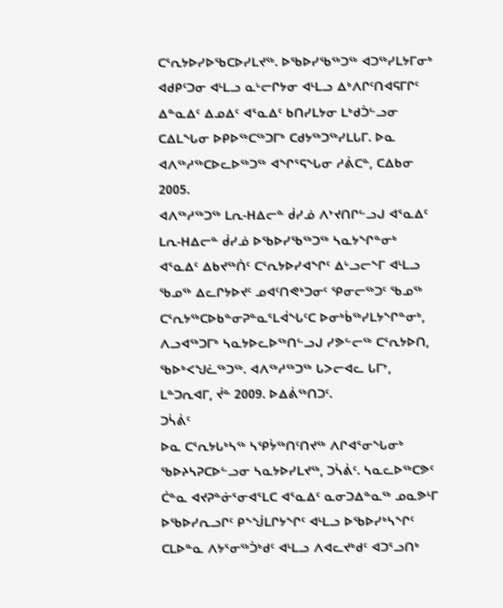ᑕᕐᕆᔭᐅᓯᐅᖃᑕᐅᓯᒪᔪᖅ. ᐅᖃᐅᓯᖃᖅᑐᖅ ᐊᑐᖅᓯᒪᔭᒥᓂᒃ ᐊᑯᑭᑦᑐᓂ ᐊᒻᒪᓗ ᓇᒡᓕᒋᔭᓂ ᐊᒻᒪᓗ ᐃᒃᐱᒋᑦᑎᐊᕋᒥᒋᑦ ᐃᓐᓇᐃᑦ ᐃᓄᐃᑦ ᐊᕐᓇᐃᑦ ᑲᑎᓯᒪᔭᓂ ᒪᒃᑯᑑᓪᓗᓂ ᑕᐃᒪᖓᓂ ᐅᑭᐅᖅᑕᖅᑐᒥᒃ ᑕᑯᔭᖅᑐᖅᓯᒪᒐᒥ. ᐅᓇ ᐊᐱᖅᓱᖅᑕᐅᓚᐅᖅᑐᖅ ᐊᖏᕐᕋᖓᓂ ᓱᕖᑕᓐ, ᑕᐃᑲᓂ 2005.
ᐊᐱᖅᓱᖅᑐᖅ ᒪᕆ-ᕼᐃᓕᓐ ᑰᓯᓅ ᐱᔾᔪᑎᒋᓪᓗᒍ ᐊᕐᓇᐃᑦ
ᒪᕆ-ᕼᐃᓕᓐ ᑰᓯᓅ ᐅᖃᐅᓯᖃᖅᑐᖅ ᓴᓇᔭᖏᓐᓂᒃ ᐊᕐᓇᐃᑦ ᐃᑲᔪᖅᑏᑦ ᑕᕐᕆᔭᐅᓯᐊᖏᑦ ᐃᒡᓗᓕᖕᒥ ᐊᒻᒪᓗ ᖃᓄᖅ ᐃᓚᒋᔭᐅᔪᑦ ᓄᐊᑦᑎᕙᒃᑐᓂᑦ ᕿᓂᓕᖅᑐᑦ ᖃᓄᖅ ᑕᕐᕆᔭᖅᑕᐅᑲᓐᓂᕈᓐᓇᕐᒪᐋᖓᑦᑕ ᐅᓂᒃᑳᖅᓯᒪᔭᖏᓐᓂᒃ, ᐱᓗᐊᖅᑐᒥᒃ ᓴᓇᔭᐅᓚᐅᖅᑎᓪᓗᒍ ᓯᕗᓪᓕᖅ ᑕᕐᕆᔭᐅᑎ, ᖃᐅᒃᐸᖑᓛᖅᑐᖅ. ᐊᐱᖅᓱᖅᑐᖅ ᒐᐳᓕᐊᓚ ᒐᒥᔾ, ᒪᓐᑐᕆᐊᒥ, ᔫᓐ 2009. ᐅᐃᕖᖅᑎᑐᑦ.
ᑐᓵᕖᑦ
ᐅᓇ ᑕᕐᕆᔭᒐᒃᓴᖅ ᓴᕿᔮᖅᑎᑦᑎᔪᖅ ᐱᒋᐊᕐᓂᖓᓂᒃ ᖃᐅᔨᓴᕈᑕᐅᓪᓗᓂ ᓴᓇᔭᐅᓯᒪᔪᖅ, ᑐᓵᕖᑦ. ᓴᓇᓚᐅᖅᑕᕗᑦ ᑖᓐᓇ ᐊᔪᕈᓐᓃᕐᓂᐊᕐᒪᑕ ᐊᕐᓇᐃᑦ ᓇᓂᑐᐃᓐᓇᖅ ᓄᓇᕗᒻᒥ ᐅᖃᐅᓯᕆᓗᒋᑦ ᑭᖕᖒᒪᒋᔭᖏᑦ ᐊᒻᒪᓗ ᐅᖃᐅᓯᒃᓴᖏᑦ ᑕᒪᐅᓐᓇ ᐱᔭᕐᓂᖅᑑᒃᑯᑦ ᐊᒻᒪᓗ ᐱᐊᓚᔪᒃᑯᑦ ᐊᑐᕐᓗᑎᒃ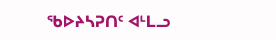ᖃᐅᔨᓴᕈᑎᑦ ᐊᒻᒪᓗ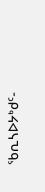ᖃᕆᓴᐅᔭᒃᑯᑦ-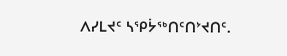ᐱᓯᒪᔪᑦ ᓴᕿᔮᖅᑎᑦᑎᔾᔪᑎᑦ.